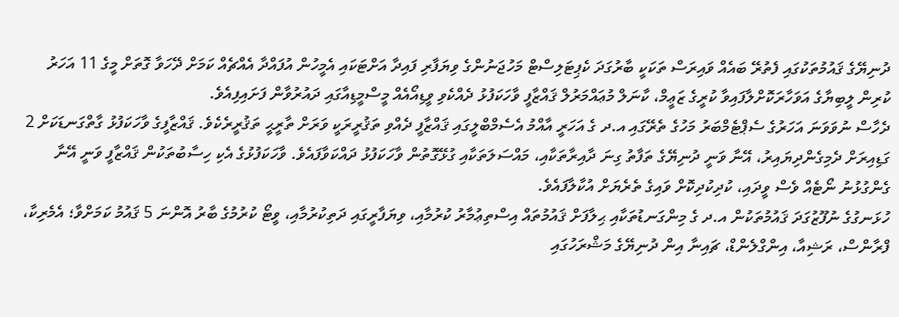ދުނިޔޭގެ ޤައުމުތަކުގައި ފެތުރޭ ބައެއް ވައިރަސް ތަކަކީ ބާރުގަދަ ކެޕިޓަލިސްޓް މަހުޖަނުންގެ ވިޔަފާރި ފައިދާ އަށްޓަކައި އެމީހުން އުފައްދާ އެއްޗެއް ކަމަށް ދޭހަވާ ގޮތަށް މީގެ 11 އަހަރު ކުރިން ލީބިޔާގެ އަވަހާރަކޮށްލާފައިވާ ކުރީގެ ޒަޢީމް، ކާނަލް މުޢައްމަރުލް ޤައްޒާފީ ވާހަކަފުޅު ދެއްކެވި ވީޑިއޯއެއް މީސްމީޑިއާގައި ދައުރުވާން ފަށައިފިއެވެ.
ދެހާސް ނުވަވަނަ އަހަރުގެ ސެޕްޓެމްބަރު މަހުގެ ތެރޭގައި އ.ދ ގެ އަހަރީ އާއްމު އެސެމްބްލީގައި ޤައްޒާފީ ދެއްވި ތަޤުރީރަކީ ވަރަށް ތާރީޙީ ތަޤުރީރެކެވެ. ޤައްޒާފީގެ ވާހަކަފުޅު ގާތްގަނޑަކަށް 2 ގަޑިއިރަށް ދެމިގެންދިޔައިރު، އޭނާ ވަނީ ދުނިޔޭގެ ތަފާތު ގިނަ ދާއިރާތަކާއި، މައްސަލަތަކާއި ގުޅޭގޮތުން ވާހަކަފުޅު ދައްކަވާފައެވެ. ވާހަކަފުޅުގެ އެކި ހިސާބުތަކުން ޤައްޒާފީ ވަނީ އޭނާ ގެންގުޅުނު ނޯޓެއް ވެސް ވީދައި، ކުދިކުދިކޮށް ވައިގެ ތެރެޔަށް އުކާލާފައެވެ.
ހުޅަނގުގެ ނުފޫޒުގަދަ ޤައުމުތަކުން އ.ދ ގެ މިންގަނޑުތަކާއި ޙިލާފަށް ޤައުމުތައް އިސްތިޢުމާރު ކުރުމާއި، ވިޔަފާރީގައި ދަތިކުރުމާއި، ވީޓޯ ކުރުމުގެ ބާރު އޮންނަ 5 ޤައުމު ކަމަށްވާ؛ އެމެރިކާ، ފްރާންސް، ރަޝިއާ، އިންގްލެންޑް، ޗައިނާ އިން ދުނިޔޭގެ މަޝްރަހުގައި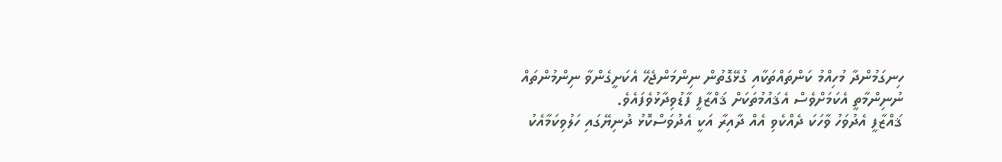ހިނގަމުންދާ މުހިއްމު ކަންތައްތަކާއި ގުޅޭގޮތުން ނިންމަންޖެހޭ އެކަށީގެންވާ ނިންމުންތައް ނުނިންމާތީ އެކަމަށްވެސް އެޤައުމުތަކަށް ޤައްޒާފީ ފާޑުވިދާޅުވެފައެވެ.
ޤައްޒާފީ އެދުވަހު ވާހަކަ ދެއްކެވި އެއް ދާއިރާ އަކީ އެދުވަސްކޮޅު ދުނިޔޭގައި ހަލުވިކަމާއެކު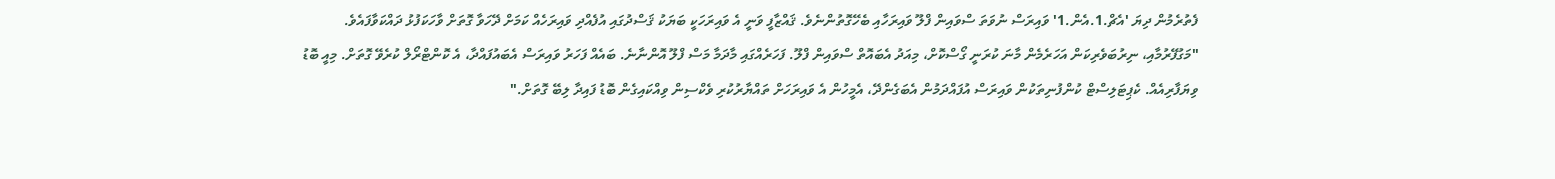ފެތުރެމުން ދިޔަ 'އެޗް.1.އެން.1' ވައިރަސް ނުވަތަ ސްވައިން ފްލޫ ވައިރަހާއި ބެހޭގޮތުންނެވެ. ޤައްޒާފީ ވަނީ އެ ވައިރަހަކީ ބަޔަކު ޤަސްދުގައި އުފެއްދި ވައިރަހެއް ކަމަށް ދޭހަވާ ގޮތަށް ވާހަކަފުޅު ދައްކަވާފައެވެ.
"މަގުފޭރުމާއި، ނިރުބަވެރިކަން އަހަރެމެން މާނަ ކުރަނީ ގޯސްކޮށް، މިއަދު އެބައޮތް ސްވައިން ފްލޫ. ފަހަރެއްގައި މާދަމާ މަސް ފްލޫ އޮންނާނެ. ބައެއް ފަހަރު ވައިރަސް އެބައުފައްދާ، އެ ކޮންޓްރޯލް ކުރެވޭ ގޮތަށް. މިއީ ބޮޑު ވިޔަފާރިއެއް. ކެޕިޓަލިސްޓް ކުންފުނިތަކުން ވައިރަސް އުފައްދަމުން އެބަގެންދޭ، އެމީހުން އެ ވައިރަހަށް ތައްޔާރުކުރި ވެކްސިން ވިއްކައިގެން ބޮޑު ފައިދާ ލިބޭ ގޮތަށް."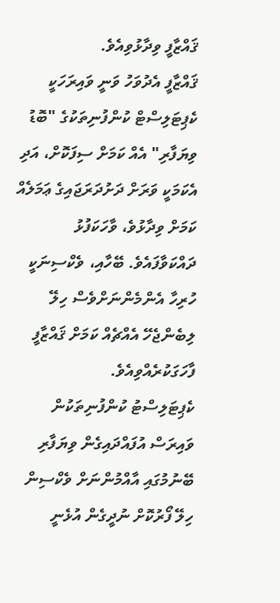ޤައްޒާފީ ވިދާޅުވިއެވެ.
ޤައްޒާފީ އެދުވަހު ވަނީ ވައިރަހަކީ ކެޕިޓަލިސްޓް ކުންފުނިތަކުގެ "ބޮޑު ވިޔަފާރި" އެއް ކަމަށް ސިފަކޮށް، އަދި އެކަމަކީ ވަރަށް ދަށުދަރަޖައިގެ ޢަމަލެއް ކަމަށް ވިދާޅުވެ، ވާހަކަފުޅު ދައްކަވާފައެވެ. ބޭހާއި، ވެކްސިނަކީ ހުރިހާ އެންމެންނަށްވެސް ހިލޭ ލިބެންޖެހޭ އެއްޗެއް ކަމަށް ޤައްޒާފީ ފާހަގަކުރެއްވިއެވެ.
ކެޕިޓަލިސްޓު ކުންފުނިތަކުން ވައިރަސް އުފައްދައިގެން ވިޔަފާރި ބޭނުމުގައި އާއްމުންނަށް ވެކްސިން ހިލޭ ފޯރުކޮށް ނުދީގެން އުޅެނީ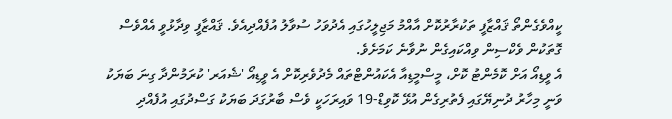ކީއްވެގެންތޯ ޤައްޒާފީ ތަކުރާރުކޮށް އާއްމު މަޖިލީހުގައި އެދުވަހު ސުވާލު އުފެއްދިއެވެ. ޤައްޒާފީ ވިދާޅުވީ އެއްވެސް ގޮތަކުން ވެކްސިން ވިއްކައިގެން ނުވާނެ ކަމަށެވެ.
އެ ވީޑިއޯ އަށް ކޮމެންޓު ކޮށް، މީސްމީޑިއާ އެކައުންޓްތައް މެދުވެރިކޮށް އެ ވީޑިއޯ 'ޝެއަރ' ކުރަމުންދާ ގިނަ ބަޔަކު ވަނީ މިހާރު ދުނިޔޭގައި ފެތުރިގެން އުޅޭ ކޮވިޑް-19 ވައިރަހަކީ ވެސް ބާރުގަދަ ބަޔަކު ގަސްދުގައި އުފެއްދި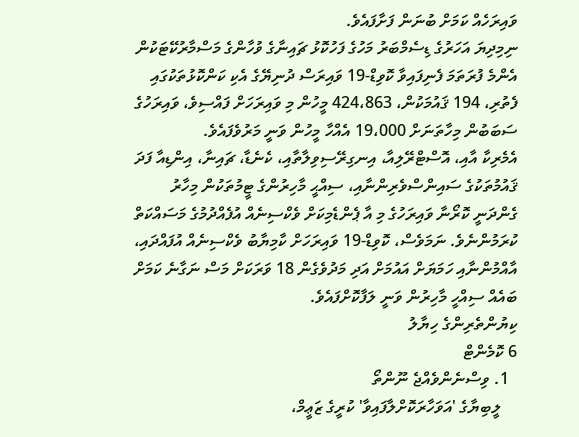ވައިރަހެއް ކަމަށް ބުނަން ފަށާފައެވެ.
ނިމިދިޔަ އަހަރުގެ ޑިސެމްބަރު މަހުގެ ފަހުކޮޅު ޗައިނާގެ ވުހާންގެ މަސްމާރުކޭޓަކުން އެންމެ ފުރަތަމަ ފެނިފައިވާ ކޮވިޑް-19 ވައިރަސް ދުނިޔޭގެ އެކި ކަންކޮޅުތަކުގައި ފެތުރި، 194 ޤައުމަކުން، 424،863 މީހުން މި ވައިރަހަށް ފައްސިވެ، ވައިރަހުގެ ސަބަބުން މިހާތަނަށް 19،000 އެއްހާ މީހުން ވަނީ މަރުވެފައެވެ.
އެމެރިކާ އާއި، އޮސްޓްރޭލިއާ، އިނގިރޭސިވިލާތާއި، ކެނެޑާ، ޗައިނާ، އިންޑިއާ ފަދަ ޤައުމުތަކުގެ ސައިންސްވެރިންނާއި، ސިއްޙީ މާހިރުންގެ ޓީމުތަކުން މިހާރު ގެންދަނީ ކޮރޯނާ ވައިރަހުގެ މި އާ ޕެންޑެމިކަށް ވެކްސިނެއް އުފެއްދުމުގެ މަސައްކަތް ކުރަމުންނެވެ. ނަމަވެސް، ކޮވިޑް-19 ވައިރަހަށް ކާމިޔާބު ވެކްސިނެއް އުފައްދައި، އާއްމުންނާއި ހަމަޔަށް އައުމަށް އަދި މަދުވެގެން 18 ވަރަކަށް މަސް ނަގާނެ ކަމަށް ބައެއް ސިއްހީ މާހިރުން ވަނީ ލަފާކޮށްފައެވެ.
ކިޔުންތެރިންގެ ހިޔާލު
6 ކޮމެންޓް
  1. ވިސްނެންވެއްޖެ ނޫންތޯ
    ލީބިޔާގެ 'އަވަހާރަކޮށްލާފައިވާ' ކުރީގެ ޒަޢީމް،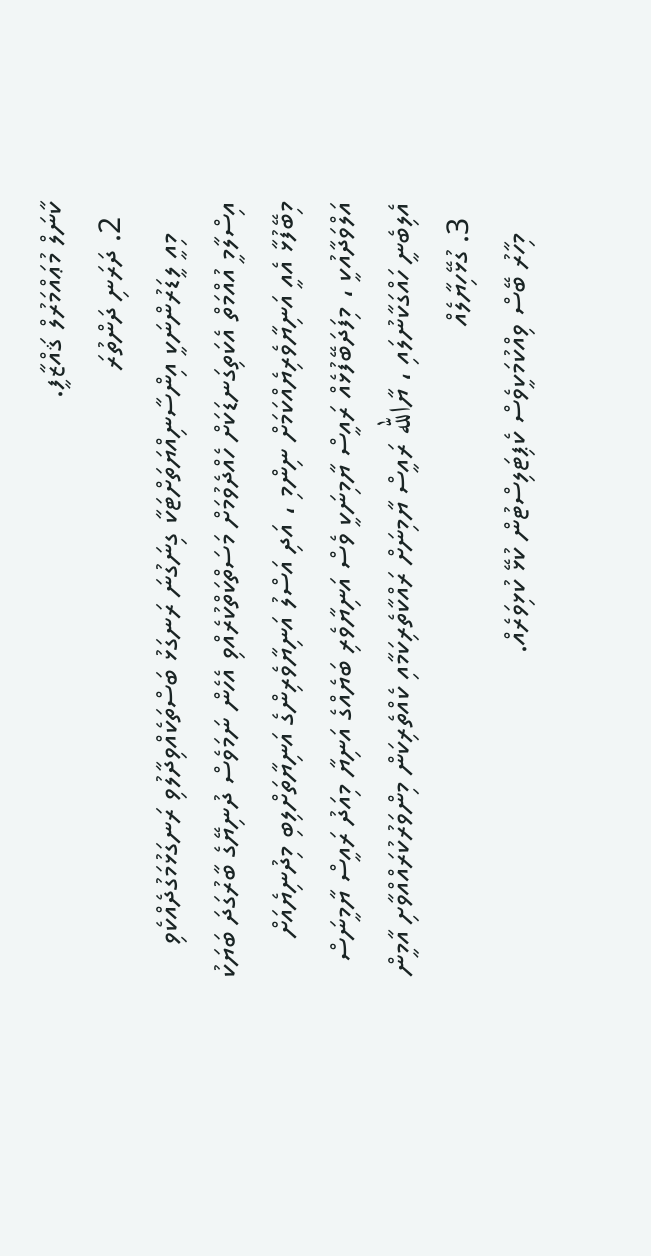ކާނަލް މުޢައްމަރުލް ޤައްޒާފީ.
  2. ދަރަނި ދަންތުރަ
    މިއީ ލީޑަރުންނަކީ އިންސާނިއްޔަތަށްޓަކާ ގިނަގުނަ ރަނގަޅު ބަސްތަކެއްވިދާލުވި ރަނގަޅުމަގުދެއްކެވި އިސްލާމީ އުއްމަތް އެކަތިގަނޑަކަށް ހެއްދެވުމަށް މަސަތްކަތްކުރެއްވި އެހެން ނަމަވެސް ދުނިޔޭގެ ބާރުގަދަ ބަޔަކު މިބޭފުޅާ އެއީ އަނިޔާވެރިޔެއްކަމަށް ނިންމި ، އަދި އަސްލު އަނިޔާވެރިންގެ އަނިޔާތަށްލިބި މިދުނިޔެއަށް އަލްވަދާއުކީ ، މިފަދަބޭފުޅެއް ރައީސް ޔާމިނަކީ ވެސް އަނިޔާވެރި ބަޔެއްގެ އަނިޔާ މިއަދު ރައީސް ޔާމީނަސް އެލިބެނީ ހައްގަކާނުލައި ، ޔާالله ރައީސް ޔާމިނަށް ރައްކާތެރިކަމާއި ކެއްތެރިކަން މިންވަރުކުރައްއްވާށި އާމީން
  3. ގުޅޭހިޔާލެއް
    މިހާރު ބޭސް ވިއްކުމަކީވެސް ކެޕިޓަލިސްޓުން ކުޅޭ ކުޅިވަރެއް.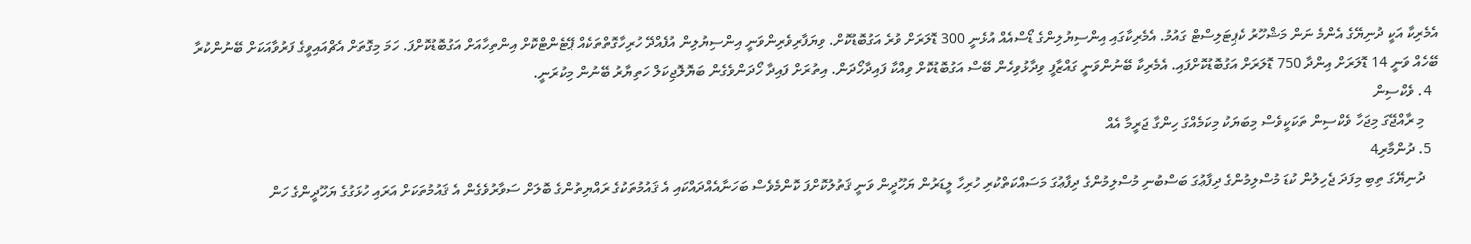އެމެރިކާ އަކީ ދުނިޔޭގެ އެންމެ ނަން މަޝްހޫރު ކެޕިޓަލިސްޓް ގައުމު. އެމެރިކާގައި އިންސިޔުލިންގެ ޑޯސްއެއް އުޅެނީ 300 ޑޮލަރަށް ވުރެ އަގުބޮޑުކޮށް. ވިޔަފާރިވެރިންވަނީ އިންސިޔުލިން އުފެއްދޭ ހުރިހާގޮތްތަކެއް ޕޭޓެންޓްކޮށް އިންތިހާއަށް އަގުބޮޑުކޮށްފަ. ހަމަ މިގޮތަށް އެޗްއައިވީގެ ފަރުވާއަކަށް ބޭނުންކުރާ ބޭހެއް ވަނީ 14 ޑޮލަރަށް އިންދާ 750 ޑޮލަރަށް އަގުބޮޑުކޮށްފައި. އެމެރިކާ ބޭނުންވަނީ ގައްޒާފީ ވިދާޅުވިހެން ބޭސް އަގުބޮޑުކޮށް ވިއްކާ ފައިދާހޯދަން. އިތުރަށް ފައިދާ ހޯދަންވެގެން ބަޔޮލޮޖިކަލް ހަތިޔާރު ބޭނުން މިކުރަނީ.
  4. ވެކްސިން
    މި ރާއްޖޭގަ މިޖަހާ ވެކްސިން ތަކަކީވެސް މިބަޔަކު މިކަމެއްގަ ހިންގާ ޖަރީމާ އެއް
  5. ދުންމާރި4
    ދުނިޔޭގަ ތިބި މިފަދަ ޖެހިލުން ކުޑަ މުސްލިމުންގެ ދިފާޢުގަ ބަސްބުނި މުސްލިމުންގެ ދިފާޢުގަ މަސައްކަތްކުރި ހުރިހާ ލީޑަރުން ޔަހޫދީން ވަނީ ޤަތުލުކޮށްފަ ކޮންމެވެސް ބަހަނާއެއްދައްކައި އެ ޤައުމުތަކުގެ ރައްޔިތުންގެ ބޮލަށް ސަވާރުވެގެން އެ ޤައުމުތަކަށް އަރައި ހުޅަގުގެ ޔަހޫދީންގެ ހަން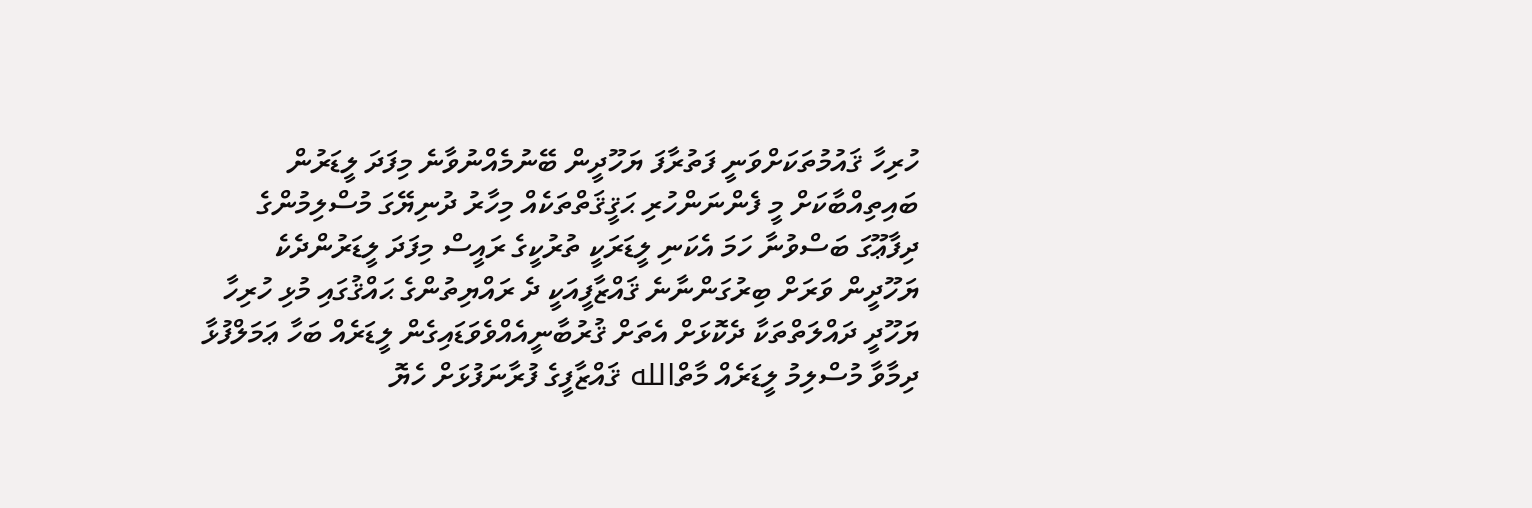ހުރިހާ ޤައުމުތަކަށްވަނީ ފަތުރާފަ ޔަހޫދީން ބޭނުމެއްނުވާނެ މިފަދަ ލީޑަރުން ބައިތިއްބާކަށް މީ ފެންނަންހުރި ޙަޤީޤަތްތަކެއް މިހާރު ދުނިޔޭގަ މުސްލިމުންގެ ދިފާޢޫގަ ބަސްވުނާ ހަމަ އެކަނި ލީޑަރަކީ ތުރުކީގެ ރައީސް މިފަދަ ލީޑަރުންދެކެ ޔަހޫދީން ވަރަށް ބިރުގަންނާނެ ޤައްޒާފީއަކީ ދެ ރައްޔިތުންގެ ޙައްޤުގައި މުޅި ހުރިހާ ޔަހޫދީ ދައްލަތްތަކާ ދެކޮޅަށް އެތަށް ޤުރުބާނީއެއްވެވަޑައިގެން ލީޑަރެއް ބަހާ ޢަމަލްފުޅާ ދިމާވާ މުސްލިމު ލީޑަރެއް މާތްالله ޤައްޒާފީގެ ފުރާނަފުޅަށް ހެޔޮ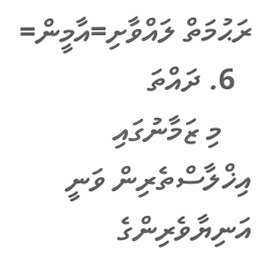ރަޙުމަތް ލައްވާށި=އާމީން=
  6. ދައްތަ
    މި ޒަމާނުގައި އިޚްލާސްތެރިން ވަނީ އަނިޔާވެރިންގެ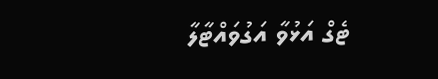ޓެގް އަޅުވާ އަގުވައްޓާލާ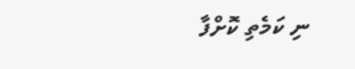ނި ކަމެތި ކޮށްފާ